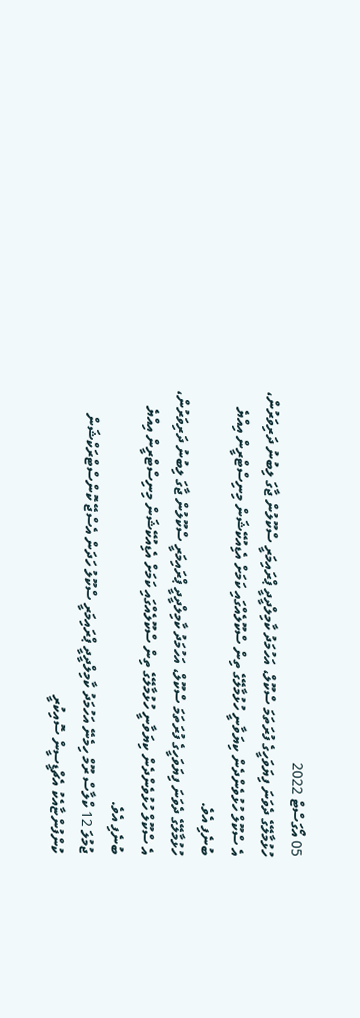05 އޯގަސްޓް 2022
ހުޅުމާލޭގެ ދެވަނަ ފިޔަވަހީގެ ފުރަތަމަ ސްކޫލް، އަހުމަދު ކާމިލްދީދީ ޕްރައިމަރީ ސްކޫލުން ޖާގަ ލިބުނު ދަރިވަރުން، އެ ސްކޫލް ހުޅުވެންދެން ކިޔަވާނީ ހުޅުމާލޭގެ ތިން ސްކޫލެއްގައި ކަމަށް އެޑިއުކޭޝަން މިނިސްޓްރީން އިއްޔެ ބުނެފި އެވެ.
ހުޅުމާލޭގެ ދެވަނަ ފިޔަވަހީގެ ފުރަތަމަ ސްކޫލް، އަހުމަދު ކާމިލްދީދީ ޕްރައިމަރީ ސްކޫލުން ޖާގަ ލިބުނު ދަރިވަރުން، އެ ސްކޫލް ހުޅުވެންދެން ކިޔަވާނީ ހުޅުމާލޭގެ ތިން ސްކޫލެއްގައި ކަމަށް އެޑިއުކޭޝަން މިނިސްޓްރީން އިއްޔެ ބުނެފި އެވެ.
ޖުމުލަ 12 ކްލާސް ރޫމް ހިމެނޭ އަހުމަދު ކާމިލްދީދީ ޕްރައިމަރީ ސްކޫލު ހަދަން އެސްޖޭ ކޮންސްޓްރަކްޝަން ކުންފުންޏާއެކު އެޗްޑީސީން ސޮއިކުރީ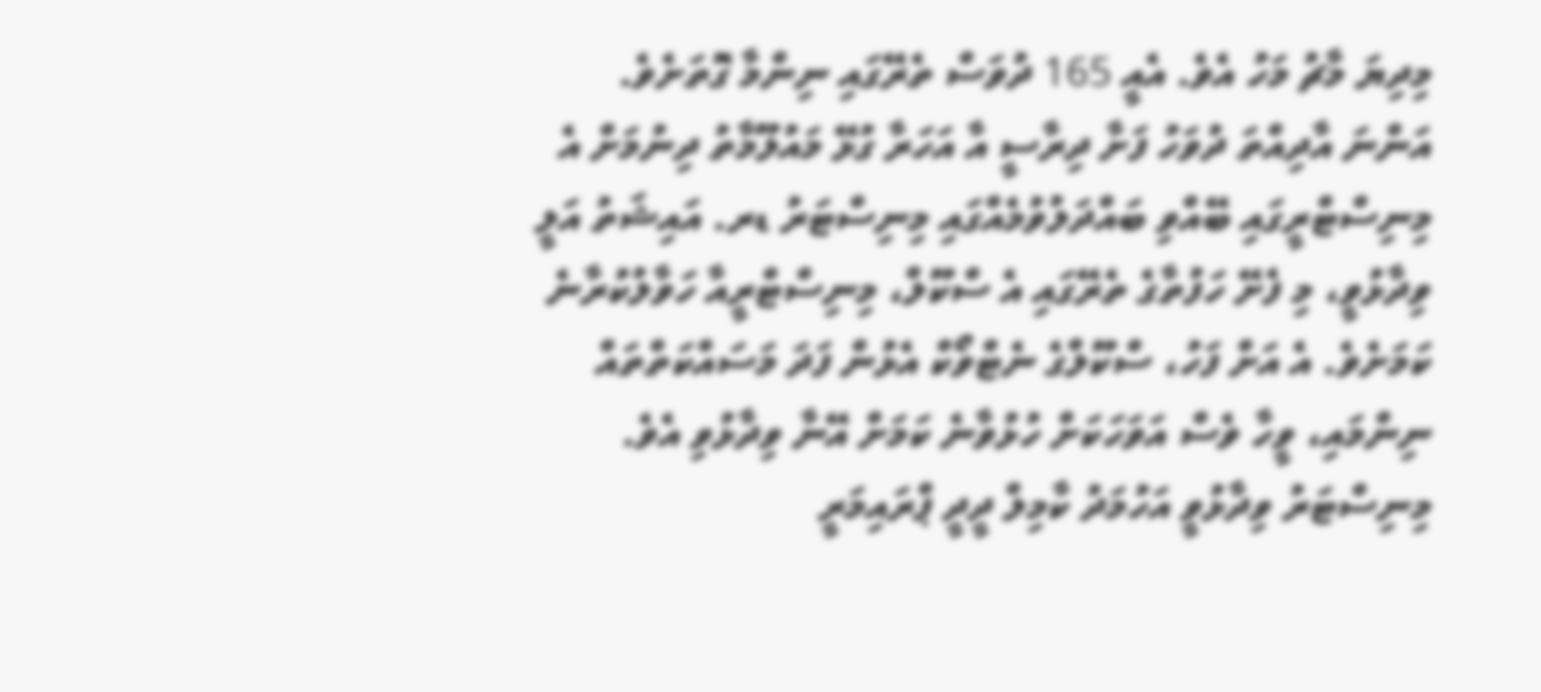މިދިޔަ މާޗު މަހު އެވެ. އެއީ 165 ދުވަސް ތެރޭގައި ނިންމާ ގޮތަށެވެ.
އަންނަ އާދިއްތަ ދުވަހު ފަށާ ދިރާސީ އާ އަހަރާ ގުޅޭ މައުލޫމާތު ދިނުމަށް އެ މިނިސްޓްރީގައި ބޭއްވި ބައްދަލުވުމެއްގައި މިނިސްޓަރު ޑރ. އައިޝަތު އަލީ ވިދާޅުވީ، މި ފެށޭ ހަފުތާގެ ތެރޭގައި އެ ސްކޫލް، މިނިސްޓްރީއާ ހަވާލުކުރާނެ ކަމަށެވެ. އެ އަށް ފަހު، ސްކޫލްގެ ނެޓްވޯކް އެޅުން ފަދަ މަސައްކަތްތައް ނިންމައި، ވީހާ ވެސް އަވަހަކަށް ހުޅުވާނެ ކަމަށް އޭނާ ވިދާޅުވި އެވެ.
މިނިސްޓަރު ވިދާޅުވީ އަހުމަދު ކާމިލް ދީދީ ޕްރައިމަރީ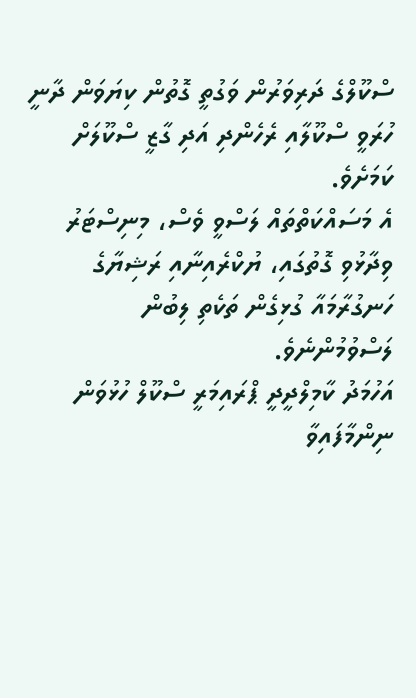ސްކޫލްގެ ދަރިވަރުން ވަގުތީ ގޮތުން ކިޔަވަން ދާނީ ހުރަވީ ސްކޫލާއި ރެހެންދި އަދި ގާޒީ ސްކޫލަށް ކަމަށެވެ.
އެ މަސައްކަތްތައް ލަސްވީ ވެސް، މިނިސްޓަރު ވިދާޅުވި ގޮތުގައި، ޔުކްރެއިނާއި ރަޝިޔާގެ ހަނގުރާމައާ ގުޅިގެން ތަކެތި ލިބުން ލަސްވުމުންނެވެ.
އަހުމަދު ކާމިލްދީދީ ޕްރައިމަރީ ސްކޫލް ހުޅުވަން ނިންމާފައިވާ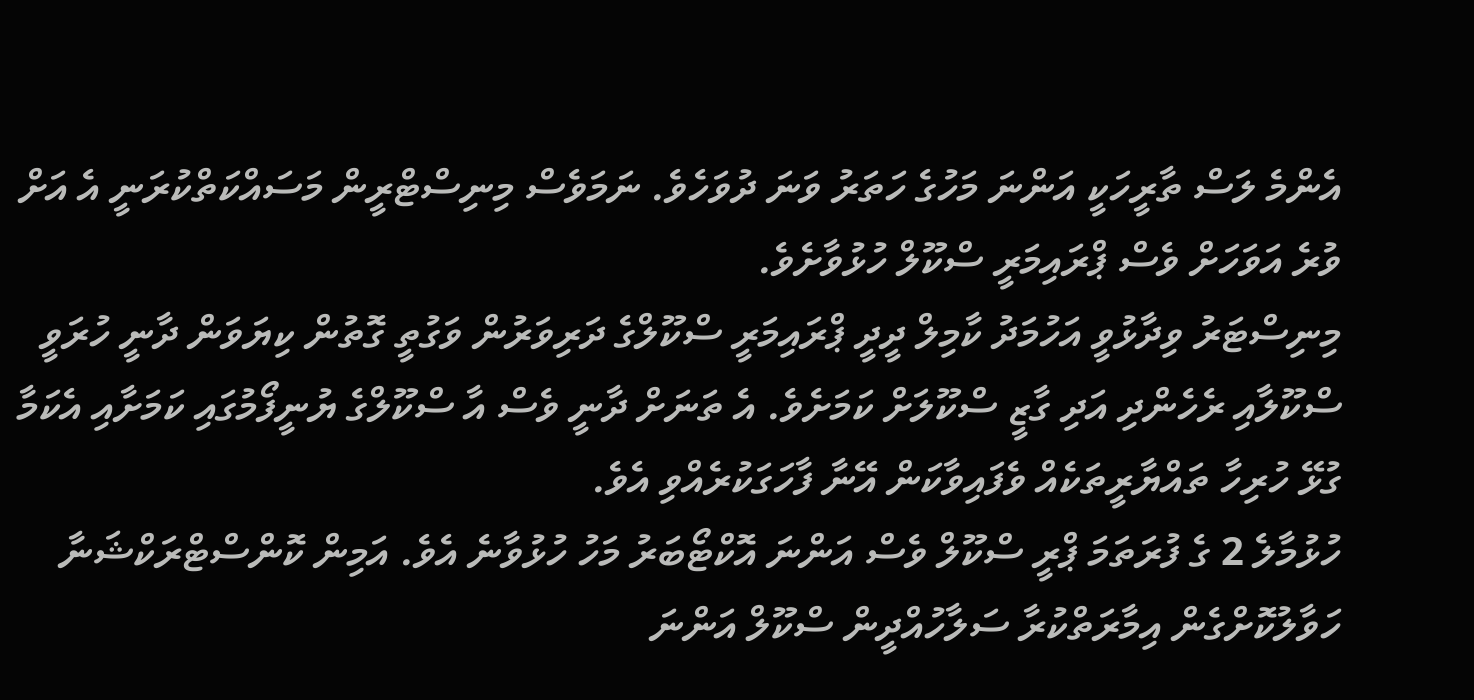އެންމެ ލަސް ތާރީހަކީ އަންނަ މަހުގެ ހަތަރު ވަނަ ދުވަހެވެ. ނަމަވެސް މިނިސްޓްރީން މަސައްކަތްކުރަނީ އެ އަށް ވުރެ އަވަހަށް ވެސް ޕްރައިމަރީ ސްކޫލް ހުޅުވާށެވެ.
މިނިސްޓަރު ވިދާޅުވީ އަހުމަދު ކާމިލް ދީދީ ޕްރައިމަރީ ސްކޫލްގެ ދަރިވަރުން ވަގުތީ ގޮތުން ކިޔަވަން ދާނީ ހުރަވީ ސްކޫލާއި ރެހެންދި އަދި ގާޒީ ސްކޫލަށް ކަމަށެވެ. އެ ތަނަށް ދާނީ ވެސް އާ ސްކޫލްގެ ޔުނީފޯމުގައި ކަމަށާއި އެކަމާ ގުޅޭ ހުރިހާ ތައްޔާރީތަކެއް ވެފައިވާކަން އޭނާ ފާހަގަކުރެއްވި އެވެ.
ހުޅުމާލެ 2 ގެ ފުރަތަމަ ޕްރީ ސްކޫލް ވެސް އަންނަ އޮކްޓޯބަރު މަހު ހުޅުވާނެ އެވެ. އަމިން ކޮންސްޓްރަކްޝަނާ ހަވާލުކޮށްގެން އިމާރަތްކުރާ ސަލާހުއްދީން ސްކޫލް އަންނަ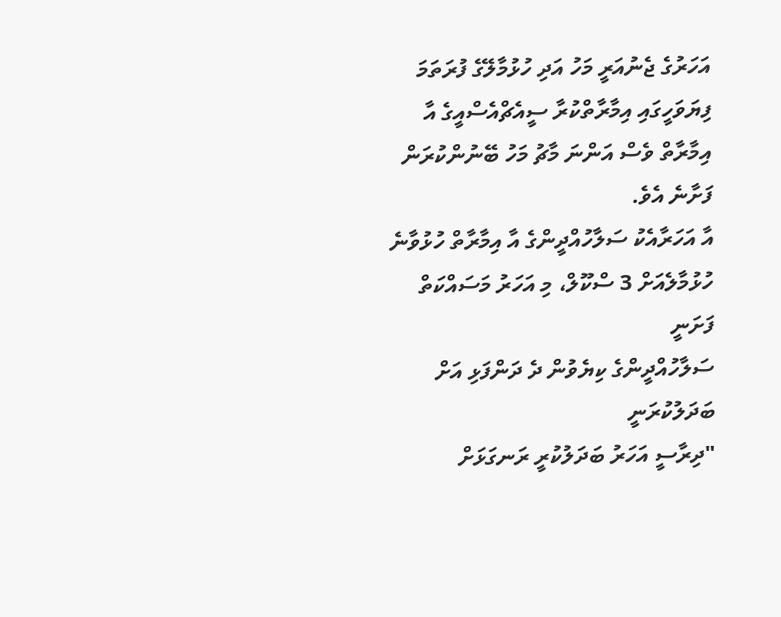އަހަރުގެ ޖެނުއަރީ މަހު އަދި ހުޅުމާލޭގެ ފުރަތަމަ ފިޔަވަހީގައި އިމާރާތްކުރާ ސީއެޗްއެސްއީގެ އާ އިމާރާތް ވެސް އަންނަ މާޗު މަހު ބޭނުންކުރަން ފަށާނެ އެވެ.
އާ އަހަރާއެކު ސަލާހުއްދީންގެ އާ އިމާރާތް ހުޅުވާނެ
ހުޅުމާލެއަށް 3 ސްކޫލް، މި އަހަރު މަސައްކަތް ފަށަނީ
ސަލާހުއްދީންގެ ކިޔެވުން ދެ ދަންފަޅި އަށް ބަދަލުކުރަނީ
"ދިރާސީ އަހަރު ބަދަލުކުރީ ރަނގަޅަށް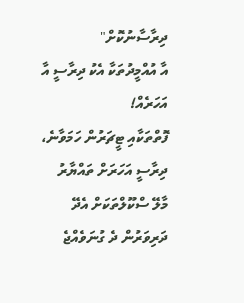ދިރާސާނުކޮށް"
އާ އުއްމީދުތަކާ އެކު ދިރާސީ އާ އަހަރެއް!
ފޮތްތަކާއި ޓީޗަރުން ހަމަވާނެ، ދިރާސީ އަހަރަށް ތައްޔާރު
މާލޭ ސްކޫލްތަކަށް އެދޭ ދަރިވަރުން ދެ ގުނަވެއްޖެ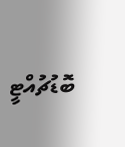ބޮޑުޗުއްޓީ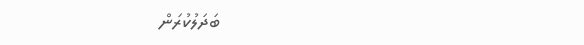ބަދަލުކުރަން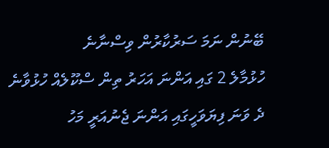ބޭނުން ނަމަ ސަރުކާރުން ވިސްނާނެ
ހުޅުމާލެ 2 ގައި އަންނަ އަހަރު ތިން ސްކޫލެއް ހުޅުވާނެ
ދެ ވަނަ ފިޔަވަހީގައި އަންނަ ޖެނުއަރީ މަހު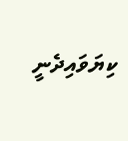ކިޔަވައިދެނީ